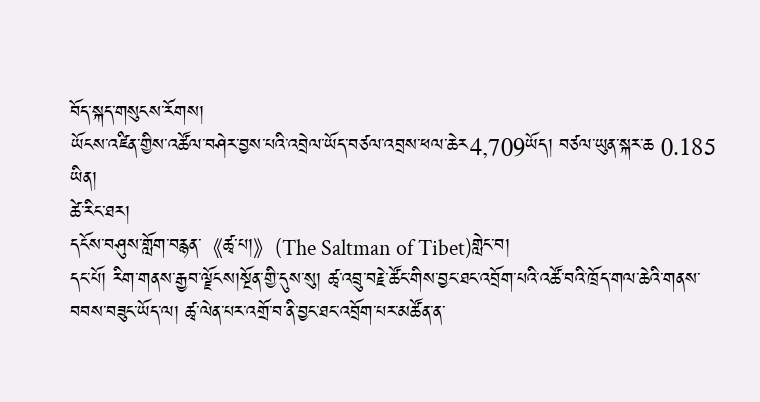བོད་སྐད་གསུངས་རོགས།
ཡོངས་འཛིན་གྱིས་འཚོལ་བཤེར་བྱས་པའི་འབྲེལ་ཡོད་བཙལ་འབྲས་ཕལ་ཆེར4,709ཡོད། བཙལ་ཡུན་སྐར་ཆ 0.185
ཡིན།
ཚེ་རིང་ཐར།
དངོས་བཤུས་གློག་བརྙན་《ཚྭ་པ།》(The Saltman of Tibet)གླེང་བ།
དང་པོ། རིག་གནས་རྒྱབ་ལྗོངས།སྔོན་གྱི་དུས་སུ། ཚྭ་འབྲུ་བརྗེ་ཚོང་གིས་བྱང་ཐང་འབྲོག་པའི་འཚོ་བའི་ཁྲོད་གལ་ཆེའི་གནས་བབས་བཟུང་ཡོད་ལ། ཚྭ་ལེན་པར་འགྲོ་བ་ནི་བྱང་ཐང་འབྲོག་པར་མཚོན་ན་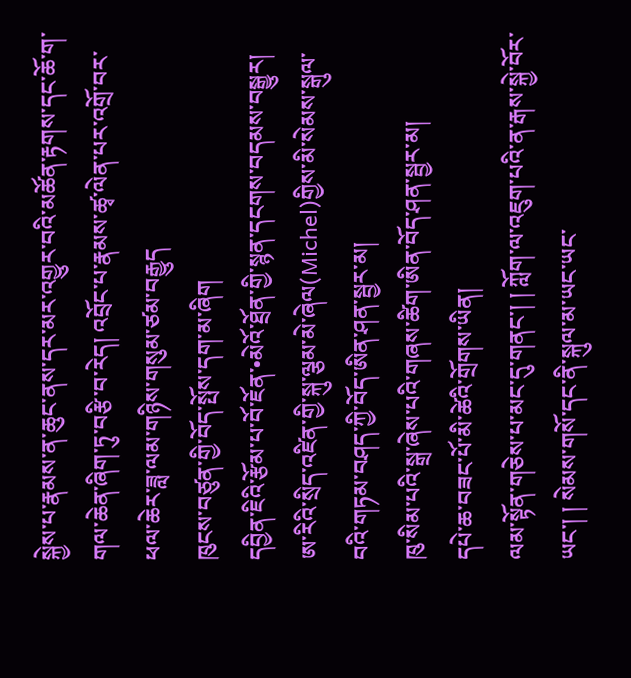སྐྱེས་པ་རྣམས་ན་ཆུང་ནས་དར་མར་འགྱུར་བའི་མཚོན་རྟགས་དང་ཆོ་ག་གལ་ཆེན་ཞིག་ཏུ་བརྩི་བ་རེད། འབྲོང་པ་རྣམས་ཚྭ་ལེན་པར་འགྲོ་བར་ཕལ་ཆེར་ཟླ་ལམ་གཉིས་གསུམ་ཙམ་བརྒྱུད
ཁུངས་བཙུན་གྱི་བོད་སྤོས་དག་མ་ཞིག
དབྱིན་ཇིའི་རྩོམ་པ་བོ་ཇོན་•མེའོ་ཐྲོན་གྱི་སྙན་དངགས་བདམས་བསྒྱུར།
ཨ་རིའི་སྲིད་འཛིན་གྱི་སྐུ་ལྕམ་མེ་ཞེལ(Michel)གྱིས་མི་སེམས་སྒུལ་བའི་གཏམ་བཤད་ཀྱི་བོད་ཨིན་ཤན་སྦྱར་མ།
ཁུ་སིམ་པའི་སྒྲ་ཞེས་པའི་གཞས་ཚིག་ཨིན་བོད་ཤན་སྦྱར་མ།
དཔེ་ཆ་བཟང་པོ་མི་ཚེའི་གྲོགས་ཡིན།
ལམ་སྟོན་གཅེས་པ་མང་དུ་གནང་། ། ཀློག་ལ་འཇུག་པའི་ན་རྒས་སྐྱེ་བོར་ཡང་། ། སེམས་གསོ་དང་ནི་སྐུལ་མ་ཡང་ཡང་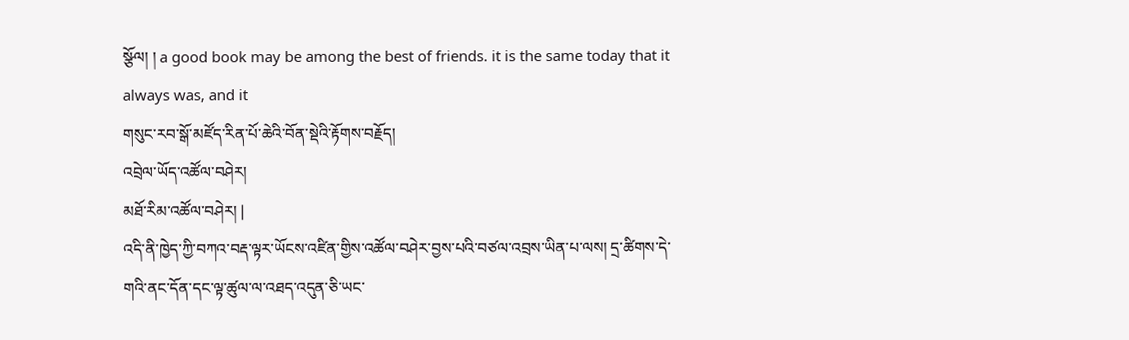སྩོལ། ། a good book may be among the best of friends. it is the same today that it always was, and it
གསུང་རབ་སྒོ་མཛོད་རིན་པོ་ཆེའི་བོན་སྡེའི་རྟོགས་བརྗོད།
འབྲེལ་ཡོད་འཚོལ་བཤེར།
མཐོ་རིམ་འཚོལ་བཤེར། |
འདི་ནི་ཁྱེད་ཀྱི་བཀའ་བརྡ་ལྟར་ཡོངས་འཛིན་གྱིས་འཚོལ་བཤེར་བྱས་པའི་བཙལ་འབྲས་ཡིན་པ་ལས། དྲ་ཚིགས་དེ་གའི་ནང་དོན་དང་ལྟ་ཚུལ་ལ་འཐད་འདུན་ཅི་ཡང་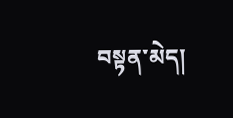བསྟན་མེད།